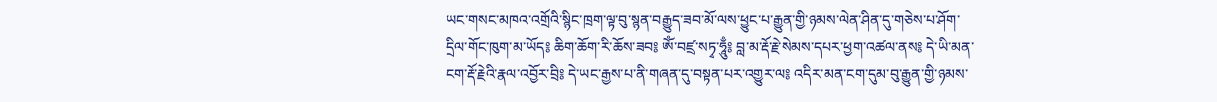ཡང་གསང་མཁའ་འགྲོའི་སྙིང་ཁྲག་ལྟ་བུ་སྙན་བརྒྱུད་ཟབ་མོ་ལས་ཕྱུང་པ་རྒྱུན་གྱི་ཉམས་ལེན་ཤིན་དུ་གཅེས་པ་ཤོག་དྲིལ་གོང་ཁུག་མ་ཡོད༔ ཆིག་ཆོག་རི་ཆོས་ཟབ༔ ཨོཾ་བཛྲ་སཏྭ་ཧཱུྃ༔ བླ་མ་རྡོ་རྗེ་སེམས་དཔར་ཕྱག་འཚལ་ནས༔ དེ་ཡི་མན་ངག་རྡོ་རྗེའི་རྣལ་འབྱོར་བྲི༔ དེ་ཡང་རྒྱས་པ་ནི་གཞན་དུ་བསྟན་པར་འགྱུར་ལ༔ འདིར་མན་ངག་དུམ་བུ་རྒྱུན་གྱི་ཉམས་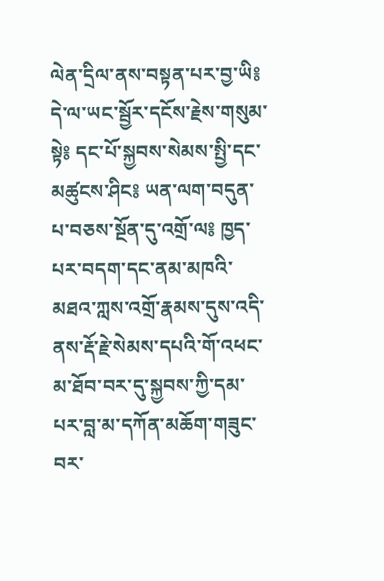ལེན་དྲིལ་ནས་བསྟན་པར་བྱ་ཡི༔ དེ་ལ་ཡང་སྦྱོར་དངོས་རྗེས་གསུམ་སྟེ༔ དང་པོ་སྐྱབས་སེམས་སྤྱི་དང་མཚུངས་ཤིང༔ ཡན་ལག་བདུན་པ་བཅས་སྔོན་དུ་འགྲོ་ལ༔ ཁྱད་པར་བདག་དང་ནམ་མཁའི་མཐའ་ཀླས་འགྲོ་རྣམས་དུས་འདི་ནས་རྡོ་རྗེ་སེམས་དཔའི་གོ་འཕང་མ་ཐོབ་བར་དུ་སྐྱབས་ཀྱི་དམ་པར་བླ་མ་དཀོན་མཆོག་གཟུང་བར་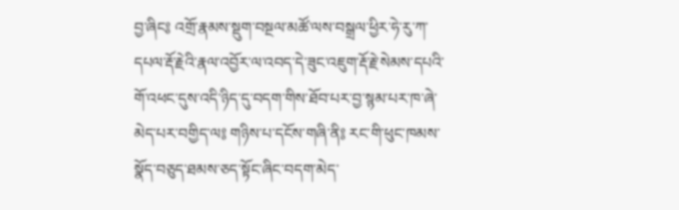བྱ་ཞིང༔ འགྲོ་རྣམས་སྡུག་བསྔལ་མཚོ་ལས་བསྒྲལ་ཕྱིར་ཧེ་རུ་ཀ་དཔལ་རྡོ་རྗེའི་རྣལ་འབྱོར་ལ་འབད་དེ་ཟུང་འཇུག་རྡོ་རྗེ་སེམས་དཔའི་གོ་འཕང་དུས་འདི་ཉིད་དུ་བདག་གིས་ཐོབ་པར་བྱ་སྙམ་པར་ཁ་ཞེ་མེད་པར་བགྱིད་ལ༔ གཉིས་པ་དངོས་གཞི་ནི༔ རང་གི་ཕུང་ཁམས་སྣོད་བཅུད་ཐམས་ཅད་སྟོང་ཞིང་བདག་མེད་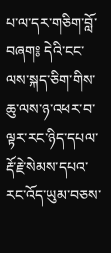པ་ལ་དར་གཅིག་བློ་བཞག༔ དེའི་ངང་ལས་སྐད་ཅིག་གིས་ཆུ་ལས་ཉ་འཕར་བ་ལྟར་རང་ཉིད་དཔལ་རྡོ་རྗེ་སེམས་དཔའ་རང་འོད་ཡུམ་བཅས་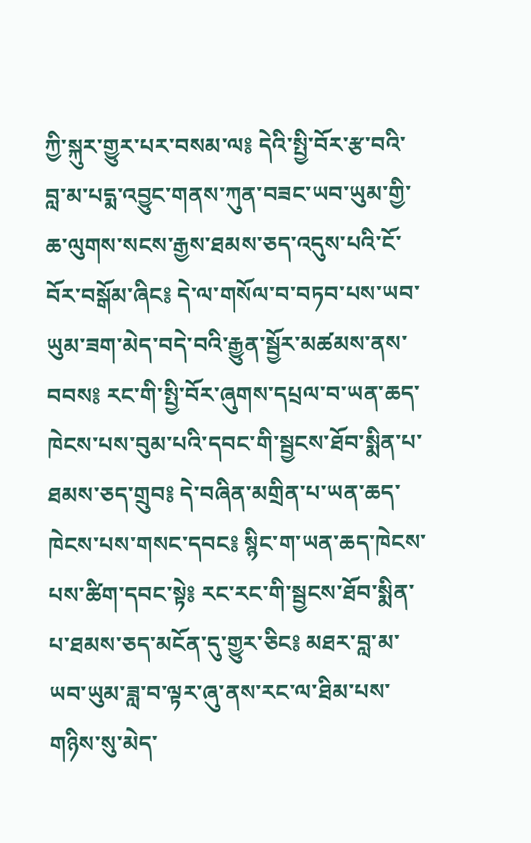ཀྱི་སྐུར་གྱུར་པར་བསམ་ལ༔ དེའི་སྤྱི་བོར་རྩ་བའི་བླ་མ་པདྨ་འབྱུང་གནས་ཀུན་བཟང་ཡབ་ཡུམ་གྱི་ཆ་ལུགས་སངས་རྒྱས་ཐམས་ཅད་འདུས་པའི་ངོ་བོར་བསྒོམ་ཞིང༔ དེ་ལ་གསོལ་བ་བཏབ་པས་ཡབ་ཡུམ་ཟག་མེད་བདེ་བའི་རྒྱུན་སྦྱོར་མཚམས་ནས་བབས༔ རང་གི་སྤྱི་བོར་ཞུགས་དཔྲལ་བ་ཡན་ཆད་ཁེངས་པས་བུམ་པའི་དབང་གི་སྦྱངས་ཐོབ་སྨིན་པ་ཐམས་ཅད་གྲུབ༔ དེ་བཞིན་མགྲིན་པ་ཡན་ཆད་ཁེངས་པས་གསང་དབང༔ སྙིང་ག་ཡན་ཆད་ཁེངས་པས་ཚིག་དབང་སྟེ༔ རང་རང་གི་སྦྱངས་ཐོབ་སྨིན་པ་ཐམས་ཅད་མངོན་དུ་གྱུར་ཅིང༔ མཐར་བླ་མ་ཡབ་ཡུམ་ཟླ་བ་ལྟར་ཞུ་ནས་རང་ལ་ཐིམ་པས་གཉིས་སུ་མེད་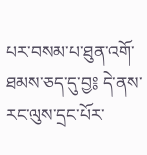པར་བསམ་པ་ཐུན་འགོ་ཐམས་ཅད་དུ་བྱ༔ དེ་ནས་རང་ལུས་དྲང་པོར་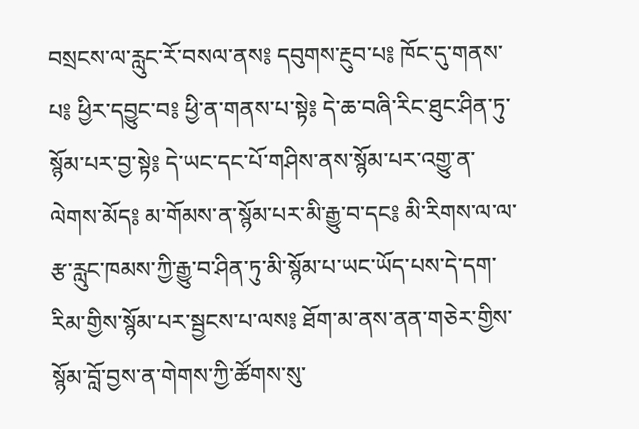བསྲངས་ལ་རླུང་རོ་བསལ་ནས༔ དབུགས་རྔུབ་པ༔ ཁོང་དུ་གནས་པ༔ ཕྱིར་དབྱུང་བ༔ ཕྱི་ན་གནས་པ་སྟེ༔ དེ་ཆ་བཞི་རིང་ཐུང་ཤིན་ཏུ་སྙོམ་པར་བྱ་སྟེ༔ དེ་ཡང་དང་པོ་གཤིས་ནས་སྙོམ་པར་འགྱུ་ན་ལེགས་མོད༔ མ་གོམས་ན་སྙོམ་པར་མི་རྒྱུ་བ་དང༔ མི་རིགས་ལ་ལ་རྩ་རླུང་ཁམས་ཀྱི་རྒྱུ་བ་ཤིན་ཏུ་མི་སྙོམ་པ་ཡང་ཡོད་པས་དེ་དག་རིམ་གྱིས་སྙོམ་པར་སྦྱངས་པ་ལས༔ ཐོག་མ་ནས་ནན་གཅེར་གྱིས་སྙོམ་བློ་བྱས་ན་གེགས་ཀྱི་ཚོགས་སུ་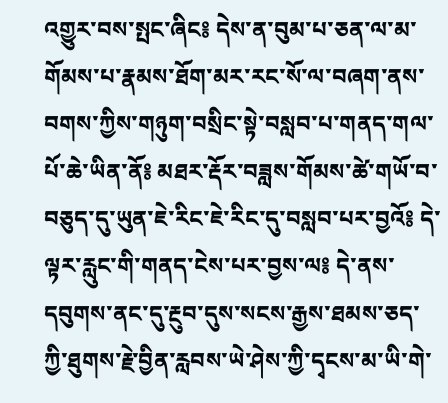འགྱུར་བས་སྤང་ཞིང༔ དེས་ན་བུམ་པ་ཅན་ལ་མ་གོམས་པ་རྣམས་ཐོག་མར་རང་སོ་ལ་བཞག་ནས་བགས་ཀྱིས་གཉུག་བསྲིང་སྟེ་བསླབ་པ་གནད་གལ་པོ་ཆེ་ཡིན་ནོ༔ མཐར་རྡོར་བཟླས་གོམས་ཚེ་གཡོ་བ་བཅུད་དུ་ཡུན་ཇེ་རིང་ཇེ་རིང་དུ་བསླབ་པར་བྱའོ༔ དེ་ལྟར་རླུང་གི་གནད་ངེས་པར་བྱས་ལ༔ དེ་ནས་དབུགས་ནང་དུ་རྔུབ་དུས་སངས་རྒྱས་ཐམས་ཅད་ཀྱི་ཐུགས་རྗེ་བྱིན་རླབས་ཡེ་ཤེས་ཀྱི་དྭངས་མ་ཡི་གེ་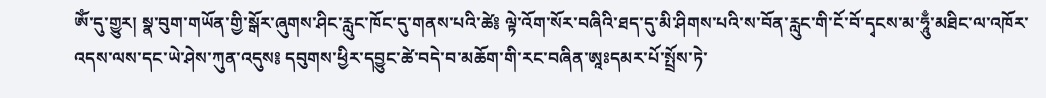ཨོཾ་དུ་གྱུར། སྣ་བུག་གཡོན་གྱི་སྒོར་ཞུགས་ཤིང་རླུང་ཁོང་དུ་གནས་པའི་ཚེ༔ ལྟེ་འོག་སོར་བཞིའི་ཐད་དུ་མི་ཤིགས་པའི་ས་བོན་རླུང་གི་ངོ་བོ་དྭངས་མ་ཧཱུྃ་མཐིང་ལ་འཁོར་འདས་ལས་དང་ཡེ་ཤེས་ཀུན་འདུས༔ དབུགས་ཕྱིར་དབྱུང་ཚེ་བདེ་བ་མཆོག་གི་རང་བཞིན་ཨཱཿདམར་པོ་སྤྲོས་ཏེ་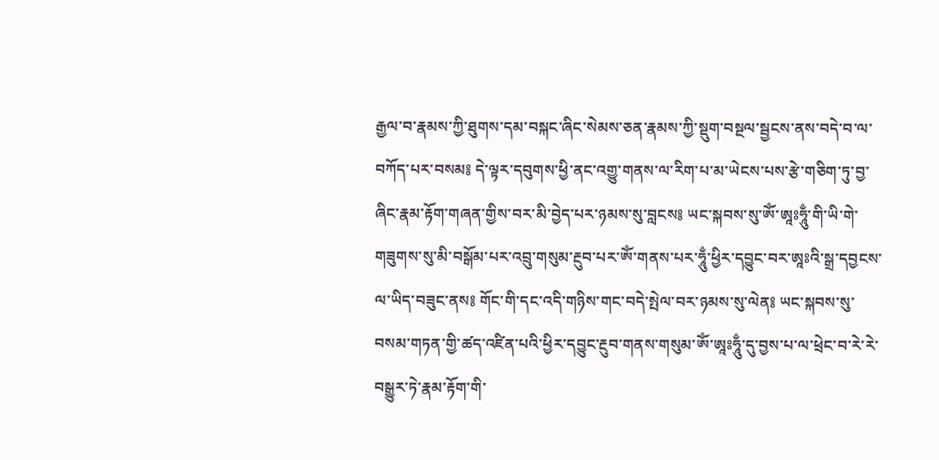རྒྱལ་བ་རྣམས་ཀྱི་ཐུགས་དམ་བསྐང་ཞིང་སེམས་ཅན་རྣམས་ཀྱི་སྡུག་བསྔལ་སྦྱངས་ནས་བདེ་བ་ལ་བཀོད་པར་བསམ༔ དེ་ལྟར་དབུགས་ཕྱི་ནང་འགྱུ་གནས་ལ་རིག་པ་མ་ཡེངས་པས་རྩེ་གཅིག་ཏུ་བྱ་ཞིང་རྣམ་རྟོག་གཞན་གྱིས་བར་མི་བྱེད་པར་ཉམས་སུ་བླངས༔ ཡང་སྐབས་སུ་ཨོཾ་ཨཱཿཧཱུྃ་གི་ཡི་གེ་གཟུགས་སུ་མི་བསྒོམ་པར་འབྲུ་གསུམ་རྔུབ་པར་ཨོཾ་གནས་པར་ཧཱུྃ་ཕྱིར་དབྱུང་བར་ཨཱཿའི་སྒྲ་དབྱངས་ལ་ཡིད་བཟུང་ནས༔ གོང་གི་དང་འདི་གཉིས་གང་བདེ་སྤེལ་བར་ཉམས་སུ་ལེན༔ ཡང་སྐབས་སུ་བསམ་གཏན་གྱི་ཚད་འཛིན་པའི་ཕྱིར་དབྱུང་རྔུབ་གནས་གསུམ་ཨོཾ་ཨཱཿཧཱུྃ་དུ་བྱས་པ་ལ་ཕྲེང་བ་རེ་རེ་བསྒྱུར་ཏེ་རྣམ་རྟོག་གི་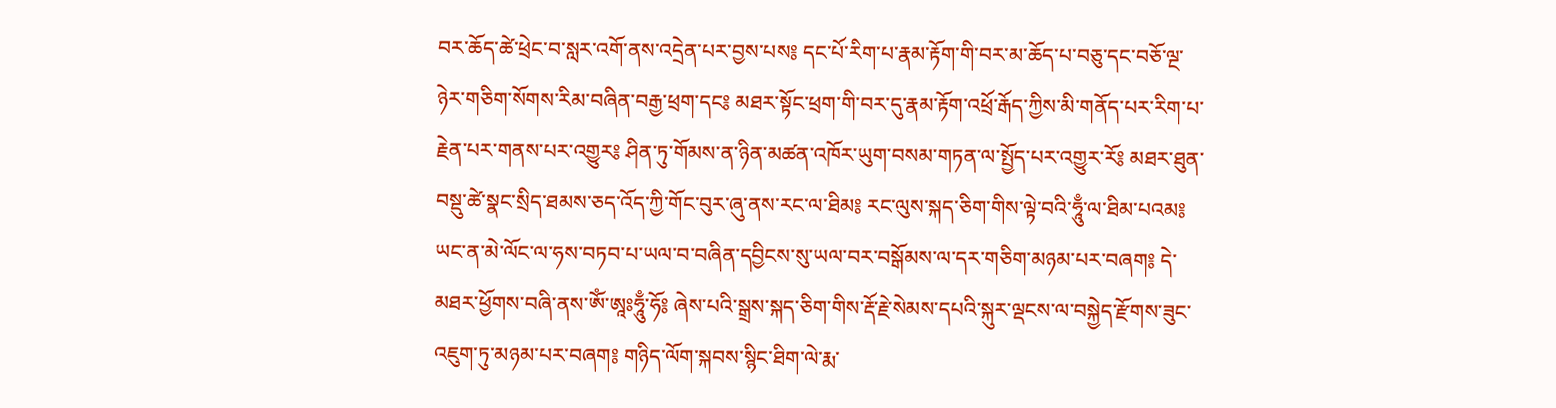བར་ཆོད་ཚེ་ཕྲེང་བ་སླར་འགོ་ནས་འདྲེན་པར་བྱས་པས༔ དང་པོ་རིག་པ་རྣམ་རྟོག་གི་བར་མ་ཆོད་པ་བཅུ་དང་བཅོ་ལྔ་ཉེར་གཅིག་སོགས་རིམ་བཞིན་བརྒྱ་ཕྲག་དང༔ མཐར་སྟོང་ཕྲག་གི་བར་དུ་རྣམ་རྟོག་འཕྲོ་རྒོད་ཀྱིས་མི་གནོད་པར་རིག་པ་རྗེན་པར་གནས་པར་འགྱུར༔ ཤིན་ཏུ་གོམས་ན་ཉིན་མཚན་འཁོར་ཡུག་བསམ་གཏན་ལ་སྤྱོད་པར་འགྱུར་རོ༔ མཐར་ཐུན་བསྡུ་ཚེ་སྣང་སྲིད་ཐམས་ཅད་འོད་ཀྱི་གོང་བུར་ཞུ་ནས་རང་ལ་ཐིམ༔ རང་ལུས་སྐད་ཅིག་གིས་ལྟེ་བའི་ཧཱུྃ་ལ་ཐིམ་པའམ༔ ཡང་ན་མེ་ལོང་ལ་ཧས་བཏབ་པ་ཡལ་བ་བཞིན་དབྱིངས་སུ་ཡལ་བར་བསྒོམས་ལ་དར་གཅིག་མཉམ་པར་བཞག༔ དེ་མཐར་ཕྱོགས་བཞི་ནས་ཨོཾ་ཨཱཿཧཱུྃ་ཧོ༔ ཞེས་པའི་སྒྲས་སྐད་ཅིག་གིས་རྡོ་རྗེ་སེམས་དཔའི་སྐུར་ལྡངས་ལ་བསྐྱེད་རྫོགས་ཟུང་འཇུག་ཏུ་མཉམ་པར་བཞག༔ གཉིད་ལོག་སྐབས་སྙིང་ཐིག་ལེ་རྨ་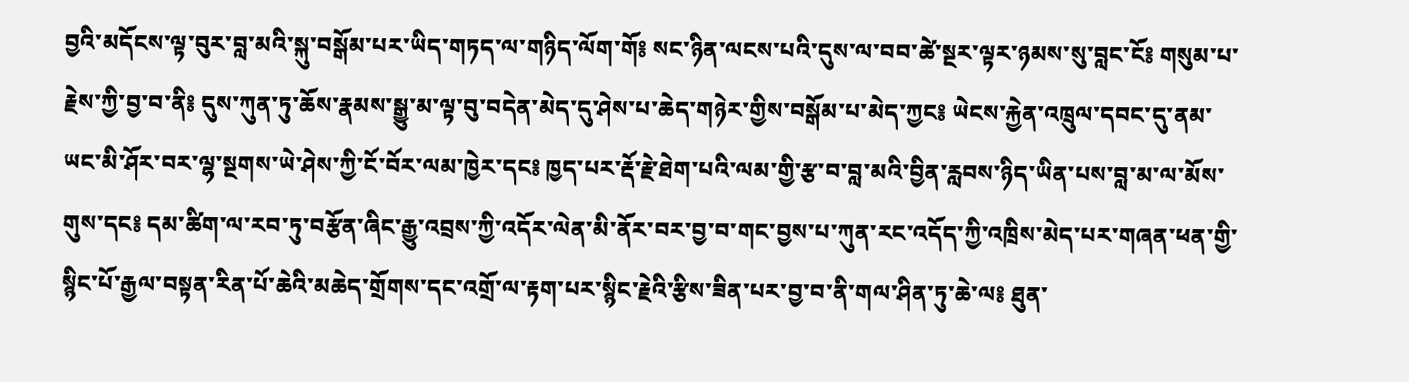བྱའི་མདོངས་ལྟ་བུར་བླ་མའི་སྐུ་བསྒོམ་པར་ཡིད་གཏད་ལ་གཉིད་ལོག་གོ༔ སང་ཉིན་ལངས་པའི་དུས་ལ་བབ་ཚེ་སྔར་ལྟར་ཉམས་སུ་བླང་ངོ༔ གསུམ་པ་རྗེས་ཀྱི་བྱ་བ་ནི༔ དུས་ཀུན་ཏུ་ཆོས་རྣམས་སྒྱུ་མ་ལྟ་བུ་བདེན་མེད་དུ་ཤེས་པ་ཆེད་གཉེར་གྱིས་བསྒོམ་པ་མེད་ཀྱང༔ ཡེངས་རྐྱེན་འཁྲུལ་དབང་དུ་ནམ་ཡང་མི་ཤོར་བར་ལྷ་སྔགས་ཡེ་ཤེས་ཀྱི་ངོ་བོར་ལམ་ཁྱེར་དང༔ ཁྱད་པར་རྡོ་རྗེ་ཐེག་པའི་ལམ་གྱི་རྩ་བ་བླ་མའི་བྱིན་རླབས་ཉིད་ཡིན་པས་བླ་མ་ལ་མོས་གུས་དང༔ དམ་ཚིག་ལ་རབ་ཏུ་བརྩོན་ཞིང་རྒྱུ་འབྲས་ཀྱི་འདོར་ལེན་མི་ནོར་བར་བྱ་བ་གང་བྱས་པ་ཀུན་རང་འདོད་ཀྱི་འཁྲིས་མེད་པར་གཞན་ཕན་གྱི་སྙིང་པོ་རྒྱལ་བསྟན་རིན་པོ་ཆེའི་མཆེད་གྲོགས་དང་འགྲོ་ལ་རྟག་པར་སྙིང་རྗེའི་རྩིས་ཟིན་པར་བྱ་བ་ནི་གལ་ཤིན་ཏུ་ཆེ་ལ༔ ཐུན་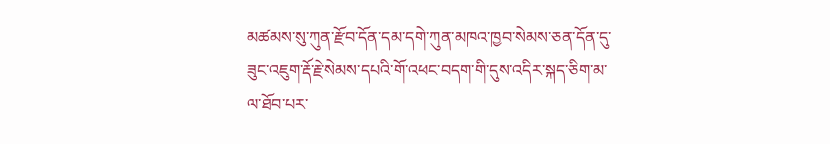མཚམས་སུ་ཀུན་རྫོབ་དོན་དམ་དགེ་ཀུན་མཁའ་ཁྱབ་སེམས་ཅན་དོན་དུ་ཟུང་འཇུག་རྡོ་རྗེ་སེམས་དཔའི་གོ་འཕང་བདག་གི་དུས་འདིར་སྐད་ཅིག་མ་ལ་ཐོབ་པར་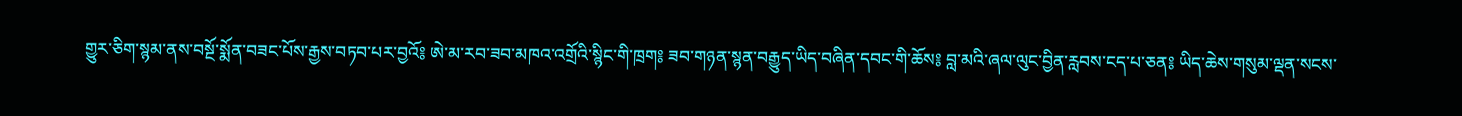གྱུར་ཅིག་སྙམ་ནས་བསྔོ་སྨོན་བཟང་པོས་རྒྱས་བཏབ་པར་བྱའོ༔ ཨེ་མ་རབ་ཟབ་མཁའ་འགྲོའི་སྙིང་གི་ཁྲག༔ ཟབ་གཉན་སྙན་བརྒྱུད་ཡིད་བཞིན་དབང་གི་ཆོས༔ བླ་མའི་ཞལ་ལུང་བྱིན་རླབས་ངད་པ་ཅན༔ ཡིད་ཆེས་གསུམ་ལྡན་སངས་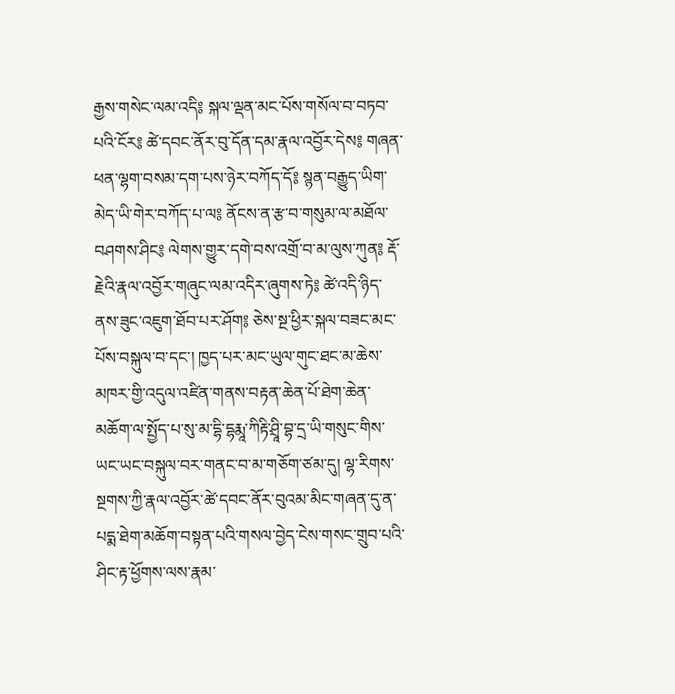རྒྱས་གསེང་ལམ་འདི༔ སྐལ་ལྡན་མང་པོས་གསོལ་བ་བཏབ་པའི་ངོར༔ ཚེ་དབང་ནོར་བུ་དོན་དམ་རྣལ་འབྱོར་དེས༔ གཞན་ཕན་ལྷག་བསམ་དག་པས་ཉེར་བཀོད་དོ༔ སྙན་བརྒྱུད་ཡིག་མེད་ཡི་གེར་བཀོད་པ་ལ༔ ནོངས་ན་རྩ་བ་གསུམ་ལ་མཐོལ་བཤགས་ཤིང༔ ལེགས་གྱུར་དགེ་བས་འགྲོ་བ་མ་ལུས་ཀུན༔ རྡོ་རྗེའི་རྣལ་འབྱོར་གཞུང་ལམ་འདིར་ཞུགས་ཏེ༔ ཚེ་འདི་ཉིད་ནས་ཟུང་འཇུག་ཐོབ་པར་ཤོག༔ ཅེས་སྔ་ཕྱིར་སྐལ་བཟང་མང་པོས་བསྐུལ་བ་དང་། ཁྱད་པར་མང་ཡུལ་གུང་ཐང་མ་ཆེས་མཁར་གྱི་འདུལ་འཛིན་གནས་བརྟན་ཆེན་པོ་ཐེག་ཆེན་མཆོག་ལ་སྤྱོད་པ་སུ་མ་དྷི་དྷརྨཱ་ཀིརྟི་ཤྲཱི་བྷ་དྲ་ཡི་གསུང་གིས་ཡང་ཡང་བསྐུལ་བར་གནང་བ་མ་གཅོག་ཙམ་དུ། ལྷ་རིགས་སྔགས་ཀྱི་རྣལ་འབྱོར་ཚེ་དབང་ནོར་བུའམ་མིང་གཞན་དུ་ན་པདྨ་ཐེག་མཆོག་བསྟན་པའི་གསལ་བྱེད་ངེས་གསང་གྲུབ་པའི་ཤིང་རྟ་ཕྱོགས་ལས་རྣམ་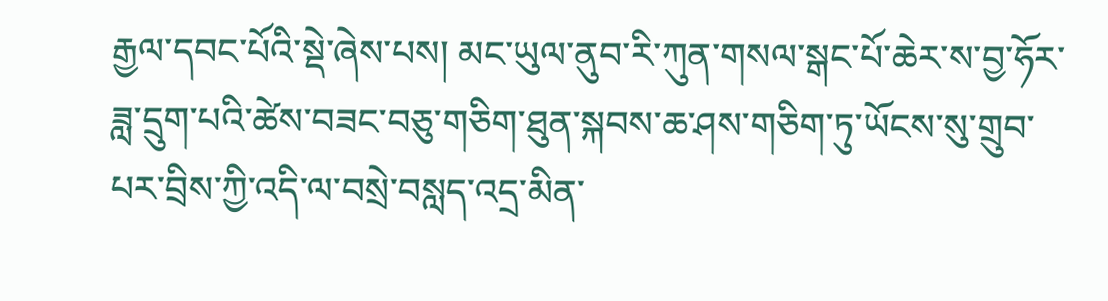རྒྱལ་དབང་པོའི་སྡེ་ཞེས་པས། མང་ཡུལ་ནུབ་རི་ཀུན་གསལ་སྒང་པོ་ཆེར་ས་བྱ་ཧོར་ཟླ་དྲུག་པའི་ཚེས་བཟང་བཅུ་གཅིག་ཐུན་སྐབས་ཆ་ཤས་གཅིག་ཏུ་ཡོངས་སུ་གྲུབ་པར་བྲིས་ཀྱི་འདི་ལ་བསྲེ་བསླད་འདྲ་མིན་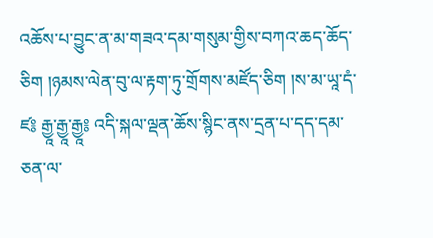འཆོས་པ་བྱུང་ན་མ་གཟའ་དམ་གསུམ་གྱིས་བཀའ་ཆད་ཆོད་ཅིག །ཉམས་ལེན་བུ་ལ་རྟག་ཏུ་གྲོགས་མཛོད་ཅིག །ས་མ་ཡཱ་དཾ་ཛ༔ རྒྱཱ་རྒྱཱ་རྒྱཱ༔ འདི་སྐལ་ལྡན་ཆོས་སྙིང་ནས་དྲན་པ་དད་དམ་ཅན་ལ་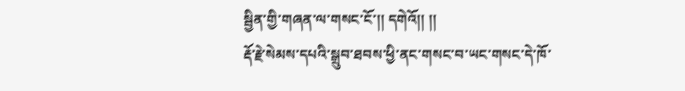སྦྱིན་གྱི་གཞན་ལ་གསང་ངོ་།། དགེའོ།། །།
རྡོ་རྗེ་སེམས་དཔའི་སྒྲུབ་ཐབས་ཕྱི་ནང་གསང་བ་ཡང་གསང་དེ་ཁོ་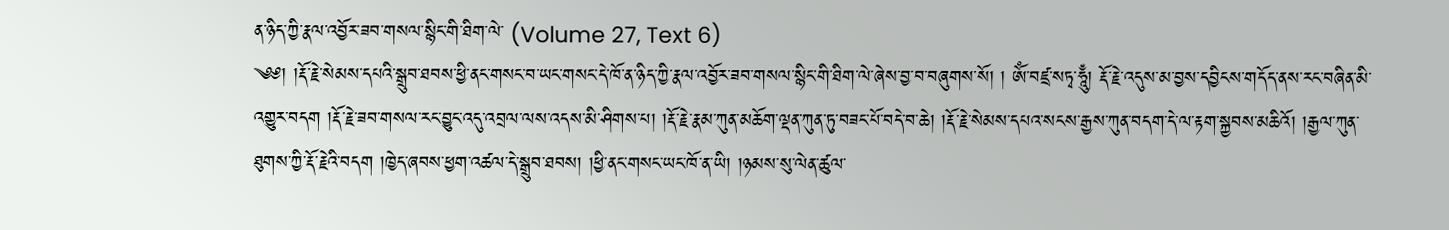ན་ཉིད་ཀྱི་རྣལ་འབྱོར་ཟབ་གསལ་སྙིང་གི་ཐིག་ལེ་ (Volume 27, Text 6)
༄༅། །རྡོ་རྗེ་སེམས་དཔའི་སྒྲུབ་ཐབས་ཕྱི་ནང་གསང་བ་ཡང་གསང་དེ་ཁོ་ན་ཉིད་ཀྱི་རྣལ་འབྱོར་ཟབ་གསལ་སྙིང་གི་ཐིག་ལེ་ཞེས་བྱ་བ་བཞུགས་སོ། ། ཨོཾ་བཛྲ་སཏྭ་ཧཱུྃ། རྡོ་རྗེ་འདུས་མ་བྱས་དབྱིངས་གདོད་ནས་རང་བཞིན་མི་འགྱུར་བདག །རྡོ་རྗེ་ཟབ་གསལ་རང་བྱུང་འདུ་འབྲལ་ལས་འདས་མི་ཤིགས་པ། །རྡོ་རྗེ་རྣམ་ཀུན་མཆོག་ལྡན་ཀུན་ཏུ་བཟང་པོ་བདེ་བ་ཆེ། །རྡོ་རྗེ་སེམས་དཔའ་སངས་རྒྱས་ཀུན་བདག་དེ་ལ་རྟག་སྐྱབས་མཆིའོ། །རྒྱལ་ཀུན་ཐུགས་ཀྱི་རྡོ་རྗེའི་བདག །ཁྱེད་ཞབས་ཕྱག་འཚལ་དེ་སྒྲུབ་ཐབས། །ཕྱི་ནང་གསང་ཡང་ཁོ་ན་ཡི། །ཉམས་སུ་ལེན་ཚུལ་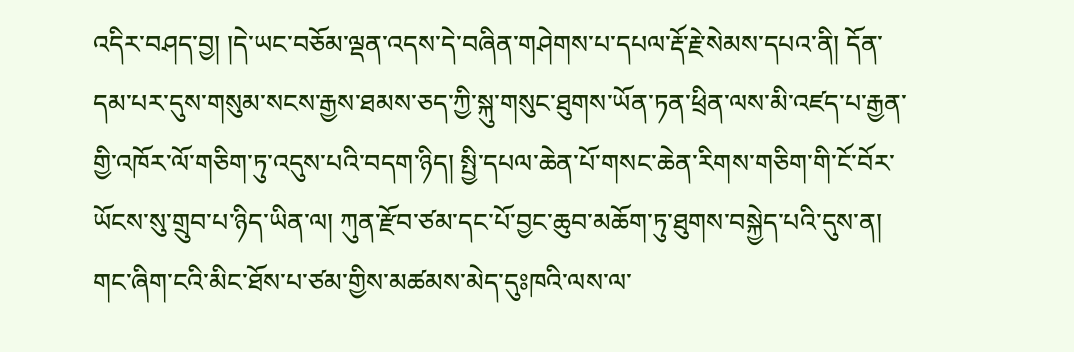འདིར་བཤད་བྱ། །དེ་ཡང་བཅོམ་ལྡན་འདས་དེ་བཞིན་གཤེགས་པ་དཔལ་རྡོ་རྗེ་སེམས་དཔའ་ནི། དོན་དམ་པར་དུས་གསུམ་སངས་རྒྱས་ཐམས་ཅད་ཀྱི་སྐུ་གསུང་ཐུགས་ཡོན་ཏན་ཕྲིན་ལས་མི་འཛད་པ་རྒྱན་གྱི་འཁོར་ལོ་གཅིག་ཏུ་འདུས་པའི་བདག་ཉིད། སྤྱི་དཔལ་ཆེན་པོ་གསང་ཆེན་རིགས་གཅིག་གི་ངོ་བོར་ཡོངས་སུ་གྲུབ་པ་ཉིད་ཡིན་ལ། ཀུན་རྫོབ་ཙམ་དང་པོ་བྱང་ཆུབ་མཆོག་ཏུ་ཐུགས་བསྐྱེད་པའི་དུས་ན། གང་ཞིག་ངའི་མིང་ཐོས་པ་ཙམ་གྱིས་མཚམས་མེད་དུཿཁའི་ལས་ལ་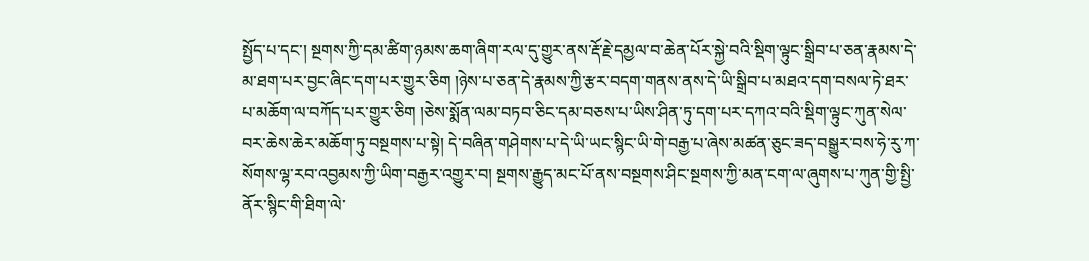སྤྱོད་པ་དང་། སྔགས་ཀྱི་དམ་ཚིག་ཉམས་ཆག་ཞིག་རལ་དུ་གྱུར་ནས་རྡོ་རྗེ་དམྱལ་བ་ཆེན་པོར་སྐྱེ་བའི་སྡིག་ལྟུང་སྒྲིབ་པ་ཅན་རྣམས་དེ་མ་ཐག་པར་བྱང་ཞིང་དག་པར་གྱུར་ཅིག །ཉེས་པ་ཅན་དེ་རྣམས་ཀྱི་རྩར་བདག་གནས་ནས་དེ་ཡི་སྒྲིབ་པ་མཐའ་དག་བསལ་ཏེ་ཐར་པ་མཆོག་ལ་བཀོད་པར་གྱུར་ཅིག །ཅེས་སྨོན་ལམ་བཏབ་ཅིང་དམ་བཅས་པ་ཡིས་ཤིན་ཏུ་དག་པར་དཀའ་བའི་སྡིག་ལྟུང་ཀུན་སེལ་བར་ཆེས་ཆེར་མཆོག་ཏུ་བསྔགས་པ་སྟེ། དེ་བཞིན་གཤེགས་པ་དེ་ཡི་ཡང་སྙིང་ཡི་གེ་བརྒྱ་པ་ཞེས་མཚན་ཅུང་ཟད་བསྒྱུར་བས་ཧེ་རུ་ཀ་སོགས་ལྷ་རབ་འབྱམས་ཀྱི་ཡིག་བརྒྱར་འགྱུར་བ། སྔགས་རྒྱུད་མང་པོ་ནས་བསྔགས་ཤིང་སྔགས་ཀྱི་མན་ངག་ལ་ཞུགས་པ་ཀུན་གྱི་སྤྱི་ནོར་སྙིང་གི་ཐིག་ལེ་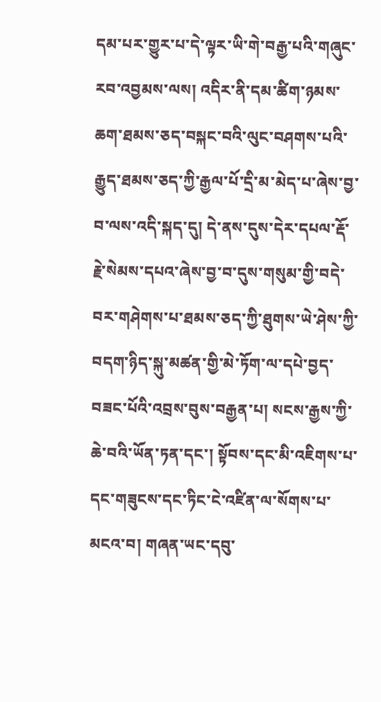དམ་པར་གྱུར་པ་དེ་ལྟར་ཡི་གེ་བརྒྱ་པའི་གཞུང་རབ་འབྱམས་ལས། འདིར་ནི་དམ་ཚིག་ཉམས་ཆག་ཐམས་ཅད་བསྐང་བའི་ལུང་བཤགས་པའི་རྒྱུད་ཐམས་ཅད་ཀྱི་རྒྱལ་པོ་དྲི་མ་མེད་པ་ཞེས་བྱ་བ་ལས་འདི་སྐད་དུ། དེ་ནས་དུས་དེར་དཔལ་རྡོ་རྗེ་སེམས་དཔའ་ཞེས་བྱ་བ་དུས་གསུམ་གྱི་བདེ་བར་གཤེགས་པ་ཐམས་ཅད་ཀྱི་ཐུགས་ཡེ་ཤེས་ཀྱི་བདག་ཉིད་སྐུ་མཚན་གྱི་མེ་ཏོག་ལ་དཔེ་བྱད་བཟང་པོའི་འབྲས་བུས་བརྒྱན་པ། སངས་རྒྱས་ཀྱི་ཆེ་བའི་ཡོན་ཏན་དང་། སྟོབས་དང་མི་འཇིགས་པ་དང་གཟུངས་དང་ཏིང་ངེ་འཛིན་ལ་སོགས་པ་མངའ་བ། གཞན་ཡང་དབུ་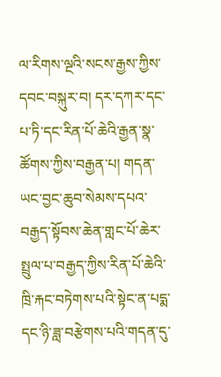ལ་རིགས་ལྔའི་སངས་རྒྱས་ཀྱིས་དབང་བསྐུར་བ། དར་དཀར་དང་པ་ཏི་དང་རིན་པོ་ཆེའི་རྒྱན་སྣ་ཚོགས་ཀྱིས་བརྒྱན་པ། གདན་ཡང་བྱང་ཆུབ་སེམས་དཔའ་བརྒྱད་སྟོབས་ཆེན་གླང་པོ་ཆེར་སྤྲུལ་པ་བརྒྱད་ཀྱིས་རིན་པོ་ཆེའི་ཁྲི་རྐང་བཏེགས་པའི་སྟེང་ན་པདྨ་དང་ཉི་ཟླ་བརྩེགས་པའི་གདན་དུ་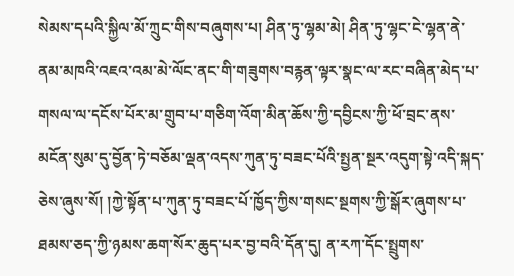སེམས་དཔའི་སྐྱིལ་མོ་ཀྲུང་གིས་བཞུགས་པ། ཤིན་ཏུ་ལྷམ་མེ། ཤིན་ཏུ་ལྷང་ངེ་ལྷན་ནེ་ནམ་མཁའི་འཇའ་འམ་མེ་ལོང་ནང་གི་གཟུགས་བརྙན་ལྟར་སྣང་ལ་རང་བཞིན་མེད་པ་གསལ་ལ་དངོས་པོར་མ་གྲུབ་པ་གཅིག་འོག་མིན་ཆོས་ཀྱི་དབྱིངས་ཀྱི་ཕོ་བྲང་ནས་མངོན་སུམ་དུ་བྱོན་ཏེ་བཅོམ་ལྡན་འདས་ཀུན་ཏུ་བཟང་པོའི་སྤྱན་སྔར་འདུག་སྟེ་འདི་སྐད་ཅེས་ཞུས་སོ། །ཀྱེ་སྟོན་པ་ཀུན་ཏུ་བཟང་པོ་ཁྱོད་ཀྱིས་གསང་སྔགས་ཀྱི་སྒོར་ཞུགས་པ་ཐམས་ཅད་ཀྱི་ཉམས་ཆག་སོར་ཆུད་པར་བྱ་བའི་དོན་དུ། ན་རཀ་དོང་སྤྲུགས་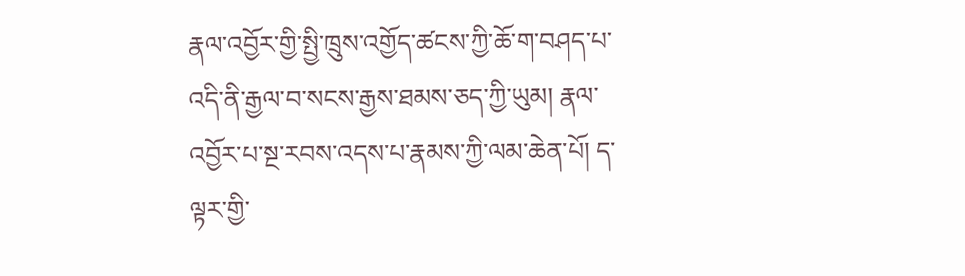རྣལ་འབྱོར་གྱི་སྤྱི་ཁྲུས་འགྱོད་ཚངས་ཀྱི་ཆོ་ག་བཤད་པ་འདི་ནི་རྒྱལ་བ་སངས་རྒྱས་ཐམས་ཅད་ཀྱི་ཡུམ། རྣལ་འབྱོར་པ་སྔ་རབས་འདས་པ་རྣམས་ཀྱི་ལམ་ཆེན་པོ། ད་ལྟར་གྱི་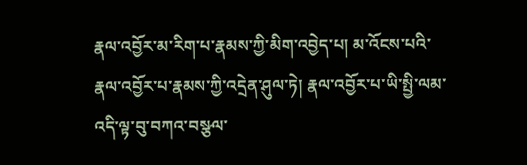རྣལ་འབྱོར་མ་རིག་པ་རྣམས་ཀྱི་མིག་འབྱེད་པ། མ་འོངས་པའི་རྣལ་འབྱོར་པ་རྣམས་ཀྱི་འདྲེན་ཤུལ་ཏེ། རྣལ་འབྱོར་པ་ཡི་སྤྱི་ལམ་འདི་ལྟ་བུ་བཀའ་བསྩལ་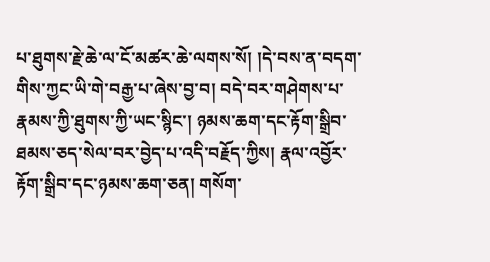པ་ཐུགས་རྗེ་ཆེ་ལ་ངོ་མཚར་ཆེ་ལགས་སོ། །དེ་བས་ན་བདག་གིས་ཀྱང་ཡི་གེ་བརྒྱ་པ་ཞེས་བྱ་བ། བདེ་བར་གཤེགས་པ་རྣམས་ཀྱི་ཐུགས་ཀྱི་ཡང་སྙིང་། ཉམས་ཆག་དང་རྟོག་སྒྲིབ་ཐམས་ཅད་སེལ་བར་བྱེད་པ་འདི་བརྗོད་ཀྱིས། རྣལ་འབྱོར་རྟོག་སྒྲིབ་དང་ཉམས་ཆག་ཅན། གསོག་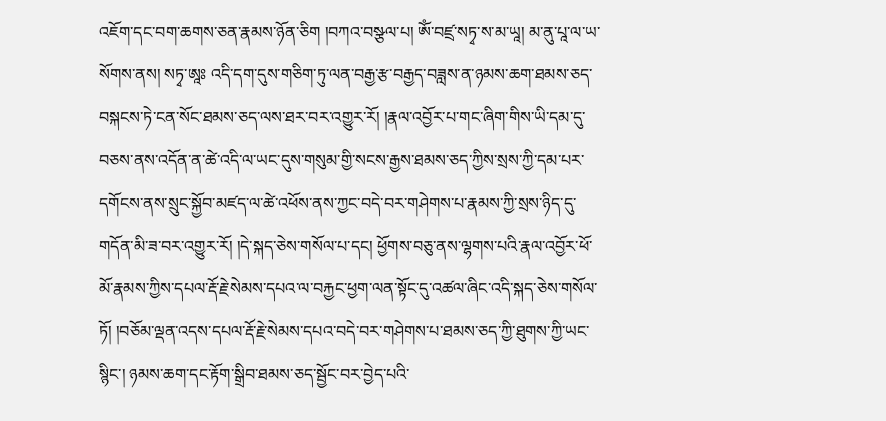འཇོག་དང་བག་ཆགས་ཅན་རྣམས་ཉོན་ཅིག །བཀའ་བསྩལ་པ། ཨོཾ་བཛྲ་སཏྭ་ས་མ་ཡཱ། མ་ནུ་པཱ་ལ་ཡ་སོགས་ནས། སཏྭ་ཨཱཿ འདི་དག་དུས་གཅིག་ཏུ་ལན་བརྒྱ་རྩ་བརྒྱད་བཟླས་ན་ཉམས་ཆག་ཐམས་ཅད་བསྐངས་ཏེ་ངན་སོང་ཐམས་ཅད་ལས་ཐར་བར་འགྱུར་རོ། །རྣལ་འབྱོར་པ་གང་ཞིག་གིས་ཡི་དམ་དུ་བཅས་ནས་འདོན་ན་ཚེ་འདི་ལ་ཡང་དུས་གསུམ་གྱི་སངས་རྒྱས་ཐམས་ཅད་ཀྱིས་སྲས་ཀྱི་དམ་པར་དགོངས་ནས་སྲུང་སྐྱོབ་མཛད་ལ་ཚེ་འཕོས་ནས་ཀྱང་བདེ་བར་གཤེགས་པ་རྣམས་ཀྱི་སྲས་ཉིད་དུ་གདོན་མི་ཟ་བར་འགྱུར་རོ། །དེ་སྐད་ཅེས་གསོལ་པ་དང། ཕྱོགས་བཅུ་ནས་ལྷགས་པའི་རྣལ་འབྱོར་ཕོ་མོ་རྣམས་ཀྱིས་དཔལ་རྡོ་རྗེ་སེམས་དཔའ་ལ་བརྐྱང་ཕྱག་ལན་སྟོང་དུ་འཚལ་ཞིང་འདི་སྐད་ཅེས་གསོལ་ཏོ། །བཅོམ་ལྡན་འདས་དཔལ་རྡོ་རྗེ་སེམས་དཔའ་བདེ་བར་གཤེགས་པ་ཐམས་ཅད་ཀྱི་ཐུགས་ཀྱི་ཡང་སྙིང་། ཉམས་ཆག་དང་རྟོག་སྒྲིབ་ཐམས་ཅད་སྦྱོང་བར་བྱེད་པའི་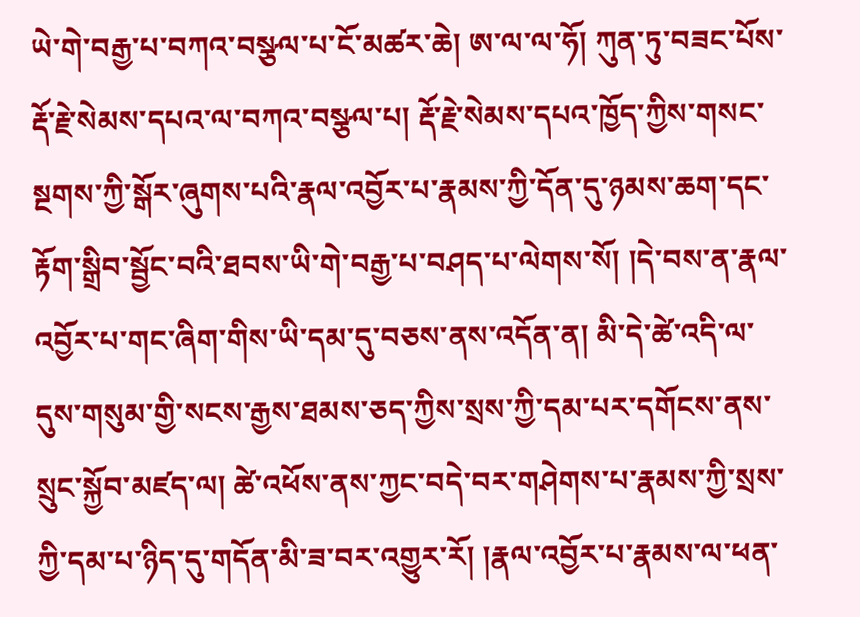ཡེ་གེ་བརྒྱ་པ་བཀའ་བསྩལ་པ་ངོ་མཚར་ཆེ། ཨ་ལ་ལ་ཧོ། ཀུན་ཏུ་བཟང་པོས་རྡོ་རྗེ་སེམས་དཔའ་ལ་བཀའ་བསྩལ་པ། རྡོ་རྗེ་སེམས་དཔའ་ཁྱོད་ཀྱིས་གསང་སྔགས་ཀྱི་སྒོར་ཞུགས་པའི་རྣལ་འབྱོར་པ་རྣམས་ཀྱི་དོན་དུ་ཉམས་ཆག་དང་རྟོག་སྒྲིབ་སྦྱོང་བའི་ཐབས་ཡི་གེ་བརྒྱ་པ་བཤད་པ་ལེགས་སོ། །དེ་བས་ན་རྣལ་འབྱོར་པ་གང་ཞིག་གིས་ཡི་དམ་དུ་བཅས་ནས་འདོན་ན། མི་དེ་ཚེ་འདི་ལ་དུས་གསུམ་གྱི་སངས་རྒྱས་ཐམས་ཅད་ཀྱིས་སྲས་ཀྱི་དམ་པར་དགོངས་ནས་སྲུང་སྐྱོབ་མཛད་ལ། ཚེ་འཕོས་ནས་ཀྱང་བདེ་བར་གཤེགས་པ་རྣམས་ཀྱི་སྲས་ཀྱི་དམ་པ་ཉིད་དུ་གདོན་མི་ཟ་བར་འགྱུར་རོ། །རྣལ་འབྱོར་པ་རྣམས་ལ་ཕན་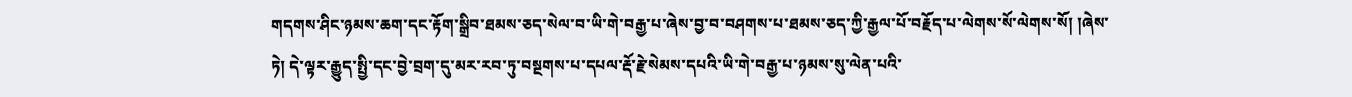གདགས་ཤིང་ཉམས་ཆག་དང་རྟོག་སྒྲིབ་ཐམས་ཅད་སེལ་བ་ཡི་གེ་བརྒྱ་པ་ཞེས་བྱ་བ་བཤགས་པ་ཐམས་ཅད་ཀྱི་རྒྱལ་པོ་བརྗོད་པ་ལེགས་སོ་ལེགས་སོ། །ཞེས་ཏེ། དེ་ལྟར་རྒྱུད་སྤྱི་དང་བྱེ་བྲག་དུ་མར་རབ་ཏུ་བསྔགས་པ་དཔལ་རྡོ་རྗེ་སེམས་དཔའི་ཡི་གེ་བརྒྱ་པ་ཉམས་སུ་ལེན་པའི་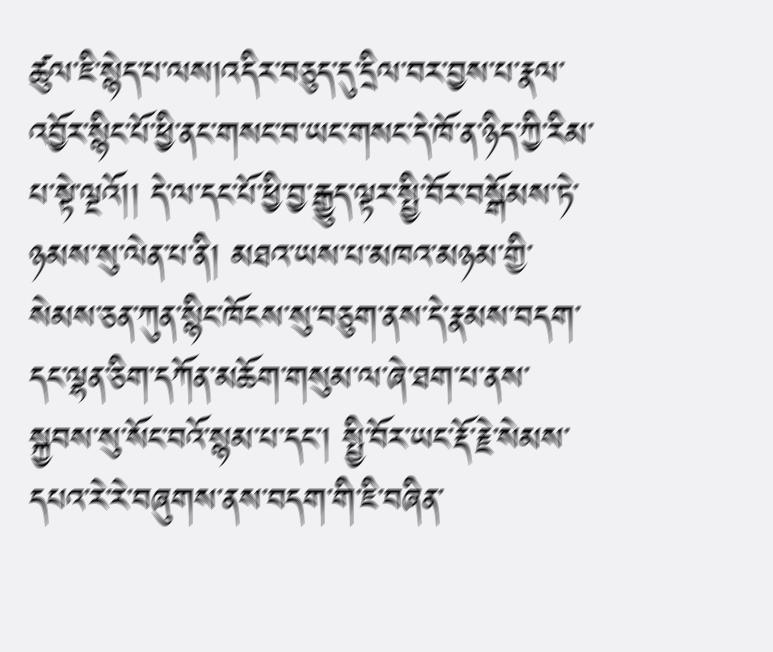ཚུལ་ཇི་སྙེད་པ་ལས།འདིར་བཅུད་དུ་དྲིལ་བར་བྱས་པ་རྣལ་འབྱོར་སྙིང་པོ་ཕྱི་ནང་གསང་བ་ཡང་གསང་དེ་ཁོ་ན་ཉིད་ཀྱི་རིམ་པ་སྟེ་ལྔའོ།། དེ་ལ་དང་པོ་ཕྱི་བྱ་རྒྱུད་ལྟར་སྤྱི་བོར་བསྒོམས་ཏེ་ཉམས་སུ་ལེན་པ་ནི། མཐའ་ཡས་པ་མཁའ་མཉམ་གྱི་སེམས་ཅན་ཀུན་སྙིང་ཁོངས་སུ་བཅུག་ནས་དེ་རྣམས་བདག་དང་ལྷན་ཅིག་དཀོན་མཆོག་གསུམ་ལ་ཞེ་ཐག་པ་ནས་སྐྱབས་སུ་སོང་བའོ་སྙམ་པ་དང་། སྤྱི་བོར་ཡང་རྡོ་རྗེ་སེམས་དཔའ་རེ་རེ་བཞུགས་ནས་བདག་གི་ཇི་བཞིན་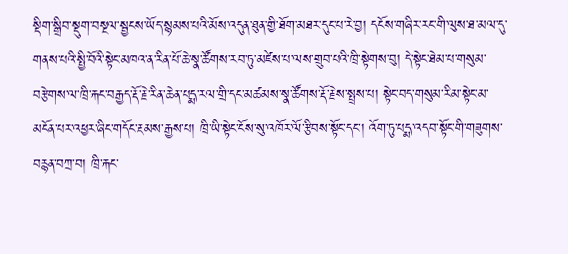སྡིག་སྒྲིབ་སྡུག་བསྔལ་སྦྱངས་ཡོད་སྙམས་པའི་མོས་འདུན་ཐུན་གྱི་ཐོག་མཐར་དུང་པ་རེ་བྱ། དངོས་གཞིར་རང་གི་ལུས་ཐ་མལ་དུ་གནས་པའི་སྤྱི་བོའི་སྟེང་མཁའ་ན་རིན་པོ་ཆེ་སྣ་ཚོགས་རབ་ཏུ་མཛེས་པ་ལས་གྲུབ་པའི་ཁྲི་སྟེགས་བུ། དེ་སྟེང་ཐེམ་པ་གསུམ་བརྩེགས་ལ་ཁྲི་རྐང་བརྒྱད་རྡོ་རྗེ་རིན་ཆེན་པདྨ་རལ་གྲི་དང་མཚམས་སྣ་ཚོགས་རྡོ་རྗེས་སྤྲས་པ། སྟེང་བད་གསུམ་རིམ་སྟེང་མ་མངོན་པར་འཕྱར་ཞིང་གདོང་རྔམས་རྒྱས་པ། ཁྲི་ཡི་སྟེང་ངོས་སུ་འཁོར་ལོ་རྩིབས་སྟོང་དང་། འོག་ཏུ་པདྨ་འདབ་སྟོང་གི་གཟུགས་བརྙན་བཀྲ་བ། ཁྲི་རྐང་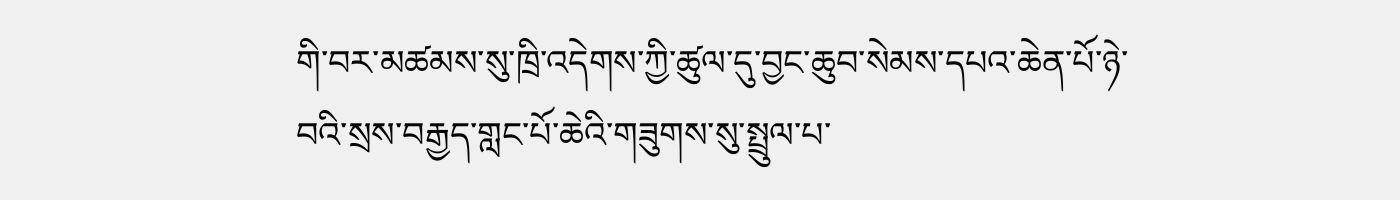གི་བར་མཚམས་སུ་ཁྲི་འདེགས་ཀྱི་ཚུལ་དུ་བྱང་ཆུབ་སེམས་དཔའ་ཆེན་པོ་ཉེ་བའི་སྲས་བརྒྱད་གླང་པོ་ཆེའི་གཟུགས་སུ་སྤྲུལ་པ་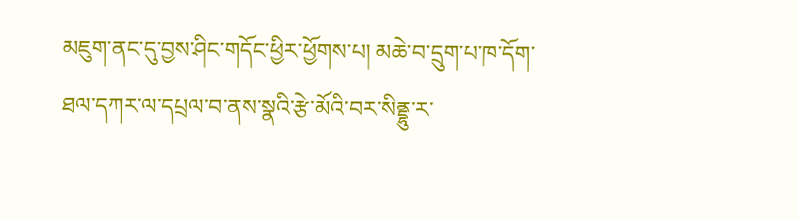མཇུག་ནང་དུ་བྱས་ཤིང་གདོང་ཕྱིར་ཕྱོགས་པ། མཆེ་བ་དྲུག་པ་ཁ་དོག་ཐལ་དཀར་ལ་དཔྲལ་བ་ནས་སྣའི་རྩེ་མོའི་བར་སིནྡྷུ་ར་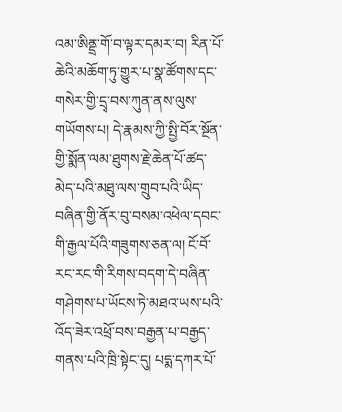འམ་ཨིནྡྲ་གོ་བ་ལྟར་དམར་བ། རིན་པོ་ཆེའི་མཆོག་ཏུ་གྱུར་པ་སྣ་ཚོགས་དང་གསེར་གྱི་དྲྭ་བས་ཀུན་ནས་ལུས་གཡོགས་པ། དེ་རྣམས་ཀྱི་སྤྱི་བོར་སྔོན་གྱི་སྨོན་ལམ་ཐུགས་རྗེ་ཆེན་པོ་ཚད་མེད་པའི་མཐུ་ལས་གྲུབ་པའི་ཡིད་བཞིན་གྱི་ནོར་བུ་བསམ་འཕེལ་དབང་གི་རྒྱལ་པོའི་གཟུགས་ཅན་ལ། ངོ་བོ་རང་རང་གི་རིགས་བདག་དེ་བཞིན་གཤེགས་པ་ཡོངས་ཏེ་མཐའ་ཡས་པའི་འོད་ཟེར་འཕྲོ་བས་བརྒྱན་པ་བརྒྱད་གནས་པའི་ཁྲི་སྟེང་དུ། པདྨ་དཀར་པོ་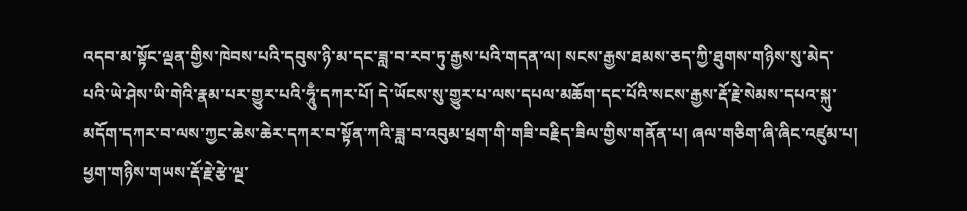འདབ་མ་སྟོང་ལྡན་གྱིས་ཁེབས་པའི་དབུས་ཉི་མ་དང་ཟླ་བ་རབ་ཏུ་རྒྱས་པའི་གདན་ལ། སངས་རྒྱས་ཐམས་ཅད་ཀྱི་ཐུགས་གཉིས་སུ་མེད་པའི་ཡེ་ཤེས་ཡི་གེའི་རྣམ་པར་གྱུར་པའི་ཧཱུྃ་དཀར་པོ། དེ་ཡོངས་སུ་གྱུར་པ་ལས་དཔལ་མཆོག་དང་པོའི་སངས་རྒྱས་རྡོ་རྗེ་སེམས་དཔའ་སྐུ་མདོག་དཀར་བ་ལས་ཀྱང་ཆེས་ཆེར་དཀར་བ་སྟོན་ཀའི་ཟླ་བ་འབུམ་ཕྲག་གི་གཟི་བརྗིད་ཟིལ་གྱིས་གནོན་པ། ཞལ་གཅིག་ཞི་ཞིང་འཛུམ་པ། ཕྱག་གཉིས་གཡས་རྡོ་རྗེ་རྩེ་ལྔ་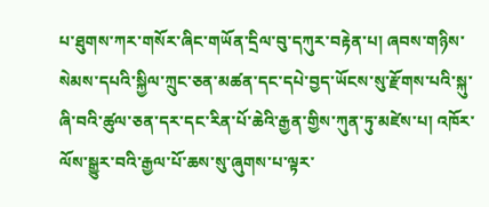པ་ཐུགས་ཀར་གསོར་ཞིང་གཡོན་དྲིལ་བུ་དཀུར་བརྟེན་པ། ཞབས་གཉིས་སེམས་དཔའི་སྐྱིལ་ཀྲུང་ཅན་མཚན་དང་དཔེ་བྱད་ཡོངས་སུ་རྫོགས་པའི་སྐུ་ཞི་བའི་ཚུལ་ཅན་དར་དང་རིན་པོ་ཆེའི་རྒྱན་གྱིས་ཀུན་ཏུ་མཛེས་པ། འཁོར་ལོས་སྒྱུར་བའི་རྒྱལ་པོ་ཆས་སུ་ཞུགས་པ་ལྟར་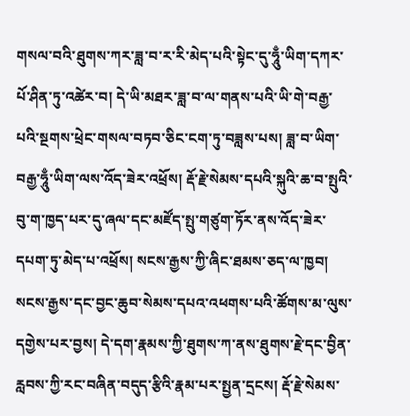གསལ་བའི་ཐུགས་ཀར་ཟླ་བ་ར་རི་མེད་པའི་སྟེང་དུ་ཧཱུྃ་ཡིག་དཀར་པོ་ཤིན་ཏུ་འཚེར་བ། དེ་ཡི་མཐར་ཟླ་བ་ལ་གནས་པའི་ཡི་གེ་བརྒྱ་པའི་སྔགས་ཕྲེང་གསལ་བཏབ་ཅིང་ངག་ཏུ་བཟླས་པས། ཟླ་བ་ཡིག་བརྒྱ་ཧཱུྃ་ཡིག་ལས་འོད་ཟེར་འཕྲོས། རྡོ་རྗེ་སེམས་དཔའི་སྐུའི་ཆ་བ་སྤུའི་བུ་ག་ཁྱད་པར་དུ་ཞལ་དང་མཛོད་སྤུ་གཙུག་ཏོར་ནས་འོད་ཟེར་དཔག་ཏུ་མེད་པ་འཕྲོས། སངས་རྒྱས་ཀྱི་ཞིང་ཐམས་ཅད་ལ་ཁྱབ། སངས་རྒྱས་དང་བྱང་ཆུབ་སེམས་དཔའ་འཕགས་པའི་ཚོགས་མ་ལུས་དགྱེས་པར་བྱས། དེ་དག་རྣམས་ཀྱི་ཐུགས་ཀ་ནས་ཐུགས་རྗེ་དང་བྱིན་རླབས་ཀྱི་རང་བཞིན་བདུད་རྩིའི་རྣམ་པར་སྤྱན་དྲངས། རྡོ་རྗེ་སེམས་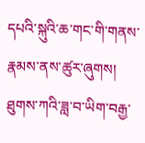དཔའི་སྐུའི་ཆ་གང་གི་གནས་རྣམས་ནས་ཚུར་ཞུགས། ཐུགས་ཀའི་ཟླ་བ་ཡིག་བརྒྱ་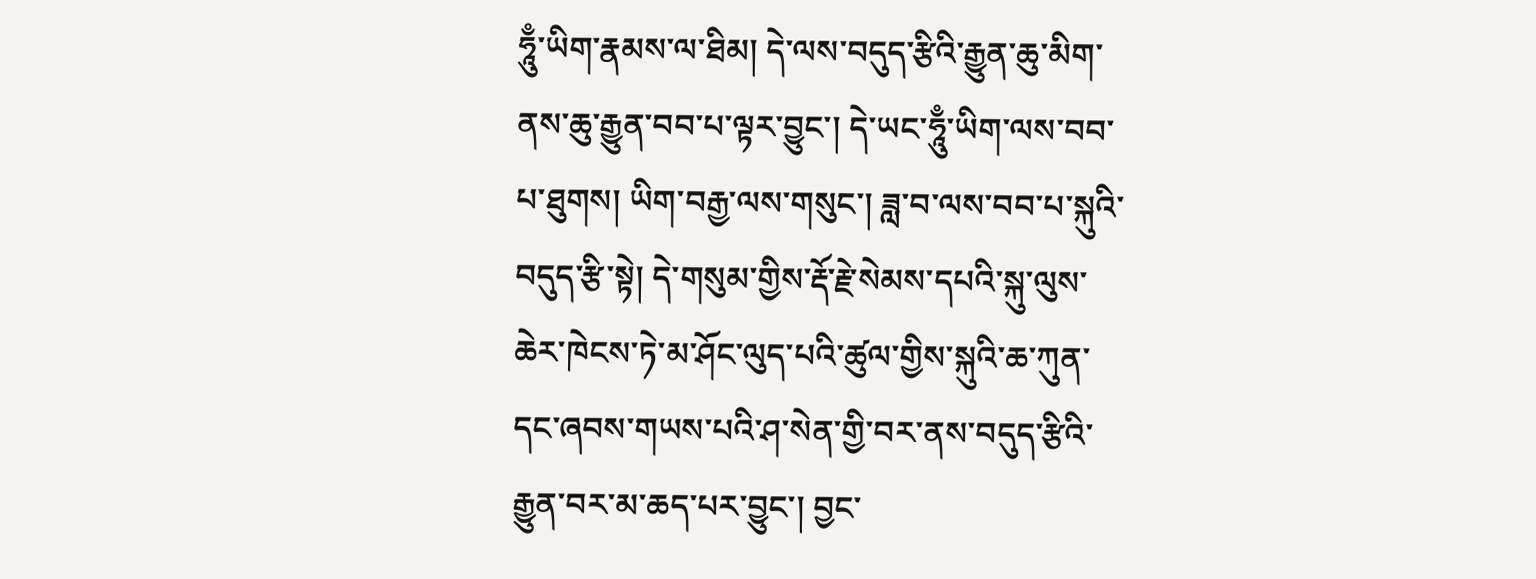ཧཱུྃ་ཡིག་རྣམས་ལ་ཐིམ། དེ་ལས་བདུད་རྩིའི་རྒྱུན་ཆུ་མིག་ནས་ཆུ་རྒྱུན་བབ་པ་ལྟར་བྱུང་། དེ་ཡང་ཧཱུྃ་ཡིག་ལས་བབ་པ་ཐུགས། ཡིག་བརྒྱ་ལས་གསུང་། ཟླ་བ་ལས་བབ་པ་སྐུའི་བདུད་རྩི་སྟེ། དེ་གསུམ་གྱིས་རྡོ་རྗེ་སེམས་དཔའི་སྐུ་ལུས་ཆེར་ཁེངས་ཏེ་མ་ཤོང་ལུད་པའི་ཚུལ་གྱིས་སྐུའི་ཆ་ཀུན་དང་ཞབས་གཡས་པའི་ཤ་སེན་གྱི་བར་ནས་བདུད་རྩིའི་རྒྱུན་བར་མ་ཆད་པར་བྱུང་། བྱང་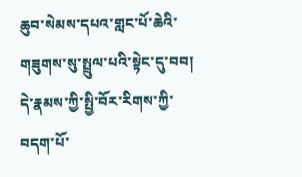ཆུབ་སེམས་དཔའ་གླང་པོ་ཆེའི་གཟུགས་སུ་སྤྲུལ་པའི་སྟེང་དུ་བབ། དེ་རྣམས་ཀྱི་སྤྱི་བོར་རིགས་ཀྱི་བདག་པོ་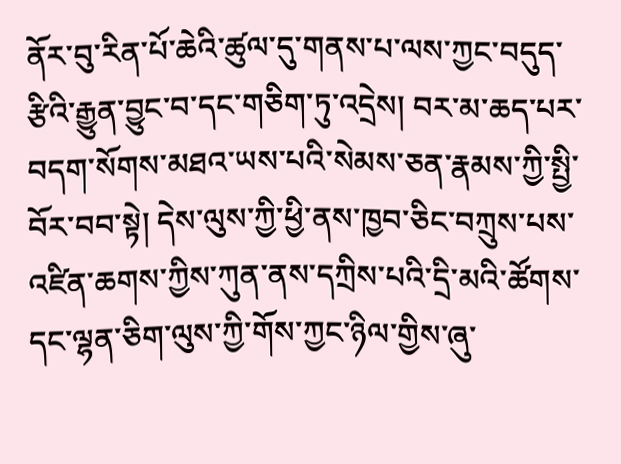ནོར་བུ་རིན་པོ་ཆེའི་ཚུལ་དུ་གནས་པ་ལས་ཀྱང་བདུད་རྩིའི་རྒྱུན་བྱུང་བ་དང་གཅིག་ཏུ་འདྲེས། བར་མ་ཆད་པར་བདག་སོགས་མཐའ་ཡས་པའི་སེམས་ཅན་རྣམས་ཀྱི་སྤྱི་བོར་བབ་སྟེ། དེས་ལུས་ཀྱི་ཕྱི་ནས་ཁྱབ་ཅིང་བཀྲུས་པས་འཛིན་ཆགས་ཀྱིས་ཀུན་ནས་དཀྲིས་པའི་དྲི་མའི་ཚོགས་དང་ལྷན་ཅིག་ལུས་ཀྱི་གོས་ཀྱང་ཉིལ་གྱིས་ཞུ་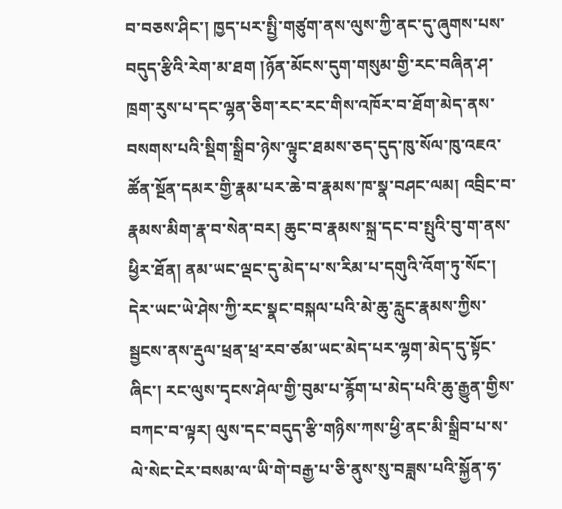བ་བཅས་ཤིང་། ཁྱད་པར་སྤྱི་གཙུག་ནས་ལུས་ཀྱི་ནང་དུ་ཞུགས་པས་བདུད་རྩིའི་རེག་མ་ཐག །ཉོན་མོངས་དུག་གསུམ་གྱི་རང་བཞིན་ཤ་ཁྲག་རུས་པ་དང་ལྷན་ཅིག་རང་རང་གིས་འཁོར་བ་ཐོག་མེད་ནས་བསགས་པའི་སྡིག་སྒྲིབ་ཉེས་ལྟུང་ཐམས་ཅད་དུད་ཁུ་སོལ་ཁུ་འཇའ་ཚོན་སྔོན་དམར་གྱི་རྣམ་པར་ཆེ་བ་རྣམས་ཁ་སྣ་བཤང་ལམ། འབྲིང་བ་རྣམས་མིག་རྣ་བ་སེན་བར། ཆུང་བ་རྣམས་སྐྲ་དང་བ་སྤུའི་བུ་ག་ནས་ཕྱིར་ཐོན། ནམ་ཡང་ལྡང་དུ་མེད་པ་ས་རིམ་པ་དགུའི་འོག་ཏུ་སོང་། དེར་ཡང་ཡེ་ཤེས་ཀྱི་རང་སྣང་བསྐལ་པའི་མེ་ཆུ་རླུང་རྣམས་ཀྱིས་སྦྱངས་ནས་རྡུལ་ཕྲན་ཕྲ་རབ་ཙམ་ཡང་མེད་པར་ལྷག་མེད་དུ་སྟོང་ཞིང་། རང་ལུས་དྭངས་ཤེལ་གྱི་བུམ་པ་རྙོག་པ་མེད་པའི་ཆུ་རྒྱུན་གྱིས་བཀང་བ་ལྟར། ལུས་དང་བདུད་རྩི་གཉིས་ཀས་ཕྱི་ནང་མི་སྒྲིབ་པ་ས་ལེ་སེང་ངེར་བསམ་ལ་ཡི་གེ་བརྒྱ་པ་ཅི་ནུས་སུ་བཟླས་པའི་སྐྱོན་ཧ་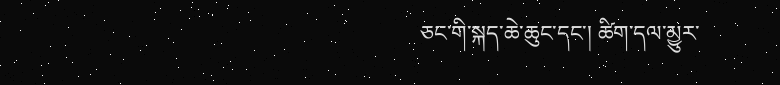ཅང་གི་སྐད་ཆེ་ཆུང་དང་། ཚིག་དལ་མྱུར་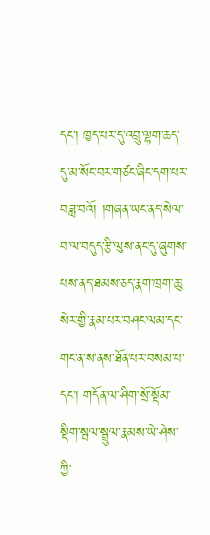དང་། ཁྱད་པར་དུ་འབྲུ་ལྷག་ཆད་དུ་མ་སོང་བར་གཙང་ཞིང་དག་པར་བཟླ་བའོ། །གཞན་ཡང་ནད་སེལ་བ་ལ་བདུད་རྩི་ལུས་ནང་དུ་ཞུགས་པས་ནད་ཐམས་ཅད་རྣག་ཁྲག་ཆུ་སེར་གྱི་རྣམ་པར་བཤང་ལམ་དང་གང་ན་ས་ནས་ཐོན་པར་བསམ་པ་དང་། གདོན་ལ་ཤིག་སྲོ་སྡོམ་སྡིག་སྦལ་སྦྲུལ་རྣམས་ཡེ་ཤེས་ཀྱི་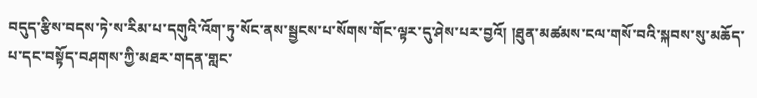བདུད་རྩིས་བདས་ཏེ་ས་རིམ་པ་དགུའི་འོག་ཏུ་སོང་ནས་སྦྱངས་པ་སོགས་གོང་ལྟར་དུ་ཤེས་པར་བྱའོ། །ཐུན་མཚམས་ངལ་གསོ་བའི་སྐབས་སུ་མཆོད་པ་དང་བསྟོད་བཤགས་ཀྱི་མཐར་གདན་གླང་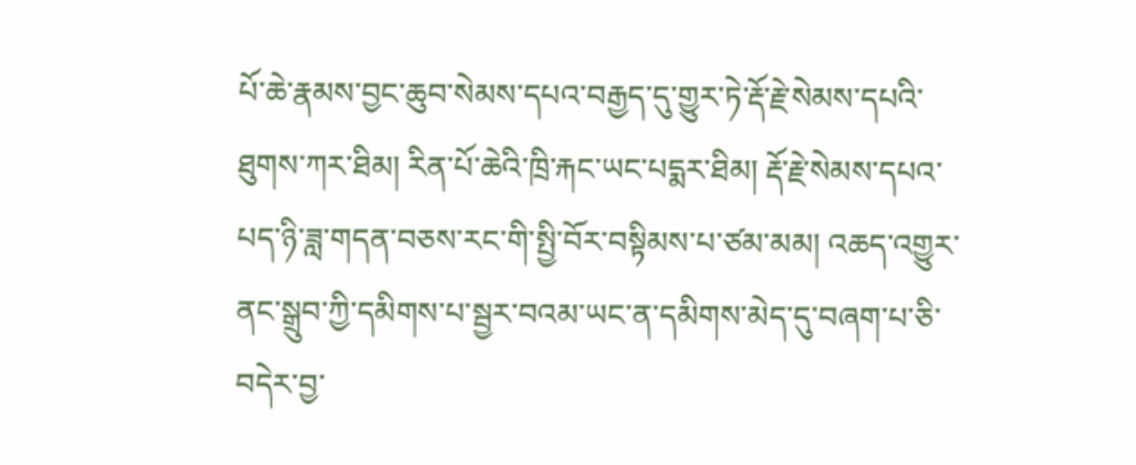པོ་ཆེ་རྣམས་བྱང་ཆུབ་སེམས་དཔའ་བརྒྱད་དུ་གྱུར་ཏེ་རྡོ་རྗེ་སེམས་དཔའི་ཐུགས་ཀར་ཐིམ། རིན་པོ་ཆེའི་ཁྲི་རྐང་ཡང་པདྨར་ཐིམ། རྡོ་རྗེ་སེམས་དཔའ་པད་ཉི་ཟླ་གདན་བཅས་རང་གི་སྤྱི་བོར་བསྟིམས་པ་ཙམ་མམ། འཆད་འགྱུར་ནང་སྒྲུབ་ཀྱི་དམིགས་པ་སྦྱར་བའམ་ཡང་ན་དམིགས་མེད་དུ་བཞག་པ་ཅི་བདེར་བྱ་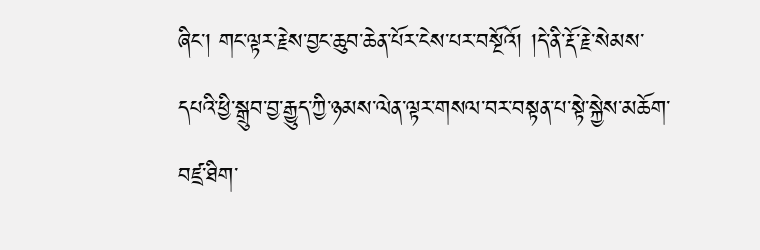ཞིང་། གང་ལྟར་རྗེས་བྱང་ཆུབ་ཆེན་པོར་ངེས་པར་བསྔོའོ། །དེ་ནི་རྡོ་རྗེ་སེམས་དཔའི་ཕྱི་སྒྲུབ་བྱ་རྒྱུད་ཀྱི་ཉམས་ལེན་ལྟར་གསལ་བར་བསྟན་པ་སྟེ་སྐྱེས་མཆོག་བཛྲ་ཐིག་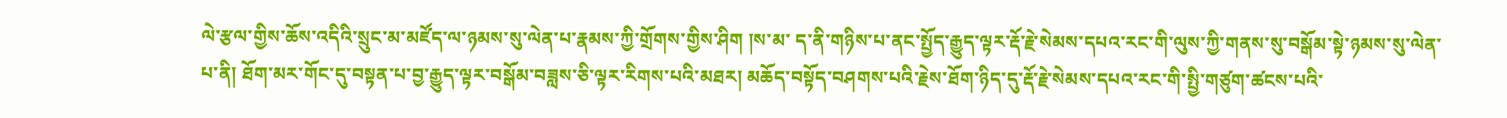ལེ་རྩལ་གྱིས་ཆོས་འདིའི་སྲུང་མ་མཛོད་ལ་ཉམས་སུ་ལེན་པ་རྣམས་ཀྱི་གྲོགས་གྱིས་ཤིག །ས་མ་ ད་ནི་གཉིས་པ་ནང་སྤྱོད་རྒྱུད་ལྟར་རྡོ་རྗེ་སེམས་དཔའ་རང་གི་ལུས་ཀྱི་གནས་སུ་བསྒོམ་སྟེ་ཉམས་སུ་ལེན་པ་ནི། ཐོག་མར་གོང་དུ་བསྟན་པ་བྱ་རྒྱུད་ལྟར་བསྒོམ་བཟླས་ཅི་ལྟར་རིགས་པའི་མཐར། མཆོད་བསྟོད་བཤགས་པའི་རྗེས་ཐོག་ཉིད་དུ་རྡོ་རྗེ་སེམས་དཔའ་རང་གི་སྤྱི་གཙུག་ཚངས་པའི་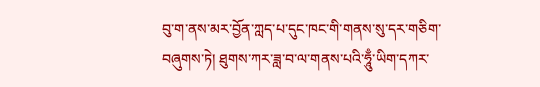བུ་ག་ནས་མར་བྱོན་ཀླད་པ་དུང་ཁང་གི་གནས་སུ་དར་གཅིག་བཞུགས་ཏེ། ཐུགས་ཀར་ཟླ་བ་ལ་གནས་པའི་ཧཱུྃ་ཡིག་དཀར་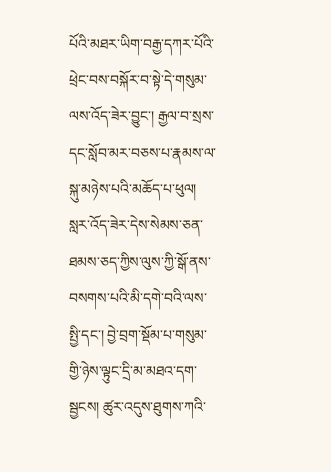པོའི་མཐར་ཡིག་བརྒྱ་དཀར་པོའི་ཕྲེང་བས་བསྐོར་བ་སྟེ་དེ་གསུམ་ལས་འོད་ཟེར་བྱུང་། རྒྱལ་བ་སྲས་དང་སློབ་མར་བཅས་པ་རྣམས་ལ་སྐུ་མཉེས་པའི་མཆོད་པ་ཕུལ། སླར་འོད་ཟེར་དེས་སེམས་ཅན་ཐམས་ཅད་ཀྱིས་ལུས་ཀྱི་སྒོ་ནས་བསགས་པའི་མི་དགེ་བའི་ལས་སྤྱི་དང་། བྱེ་བྲག་སྡོམ་པ་གསུམ་གྱི་ཉེས་ལྟུང་དྲི་མ་མཐའ་དག་སྦྱངས། ཚུར་འདུས་ཐུགས་ཀའི་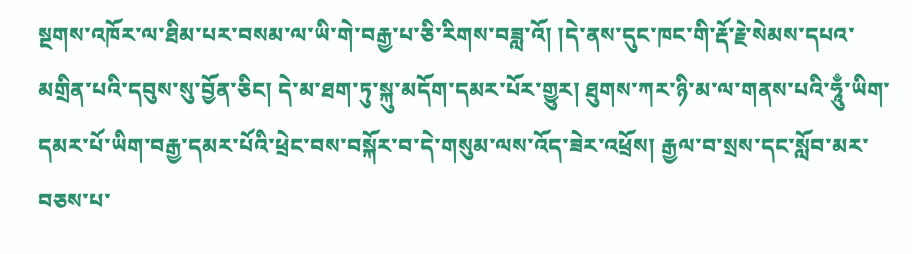སྔགས་འཁོར་ལ་ཐིམ་པར་བསམ་ལ་ཡི་གེ་བརྒྱ་པ་ཅི་རིགས་བཟླ་འོ། །དེ་ནས་དུང་ཁང་གི་རྡོ་རྗེ་སེམས་དཔའ་མགྲིན་པའི་དབུས་སུ་བྱོན་ཅིང། དེ་མ་ཐག་ཏུ་སྐུ་མདོག་དམར་པོར་གྱུར། ཐུགས་ཀར་ཉི་མ་ལ་གནས་པའི་ཧཱུྃ་ཡིག་དམར་པོ་ཡིག་བརྒྱ་དམར་པོའི་ཕྲེང་བས་བསྐོར་བ་དེ་གསུམ་ལས་འོད་ཟེར་འཕྲོས། རྒྱལ་བ་སྲས་དང་སློབ་མར་བཅས་པ་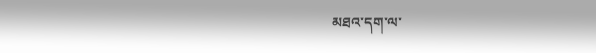མཐའ་དག་ལ་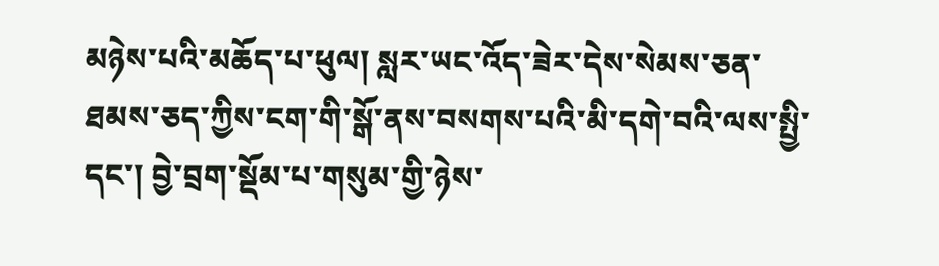མཉེས་པའི་མཆོད་པ་ཕུལ། སླར་ཡང་འོད་ཟེར་དེས་སེམས་ཅན་ཐམས་ཅད་ཀྱིས་ངག་གི་སྒོ་ནས་བསགས་པའི་མི་དགེ་བའི་ལས་སྤྱི་དང་། བྱེ་བྲག་སྡོམ་པ་གསུམ་གྱི་ཉེས་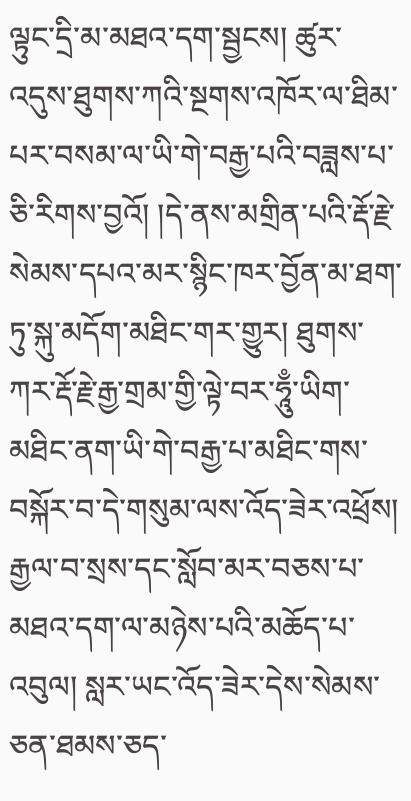ལྟུང་དྲི་མ་མཐའ་དག་སྦྱངས། ཚུར་འདུས་ཐུགས་ཀའི་སྔགས་འཁོར་ལ་ཐིམ་པར་བསམ་ལ་ཡི་གེ་བརྒྱ་པའི་བཟླས་པ་ཅི་རིགས་བྱའོ། །དེ་ནས་མགྲིན་པའི་རྡོ་རྗེ་སེམས་དཔའ་མར་སྙིང་ཁར་བྱོན་མ་ཐག་ཏུ་སྐུ་མདོག་མཐིང་གར་གྱུར། ཐུགས་ཀར་རྡོ་རྗེ་རྒྱ་གྲམ་གྱི་ལྟེ་བར་ཧཱུྃ་ཡིག་མཐིང་ནག་ཡི་གེ་བརྒྱ་པ་མཐིང་གས་བསྐོར་བ་དེ་གསུམ་ལས་འོད་ཟེར་འཕྲོས། རྒྱལ་བ་སྲས་དང་སློབ་མར་བཅས་པ་མཐའ་དག་ལ་མཉེས་པའི་མཆོད་པ་འབུལ། སླར་ཡང་འོད་ཟེར་དེས་སེམས་ཅན་ཐམས་ཅད་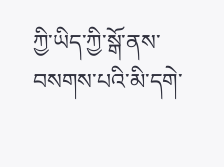ཀྱི་ཡིད་ཀྱི་སྒོ་ནས་བསགས་པའི་མི་དགེ་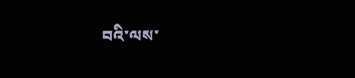བའི་ལས་